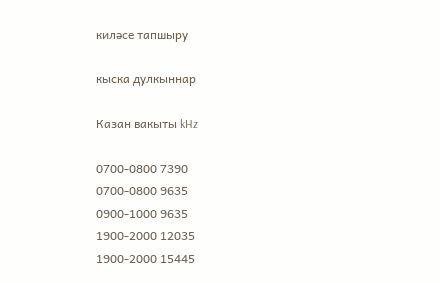киләсе тапшыру

кыска дулкыннар

Казан вакыты kHz

0700-0800 7390
0700-0800 9635
0900-1000 9635
1900-2000 12035
1900-2000 15445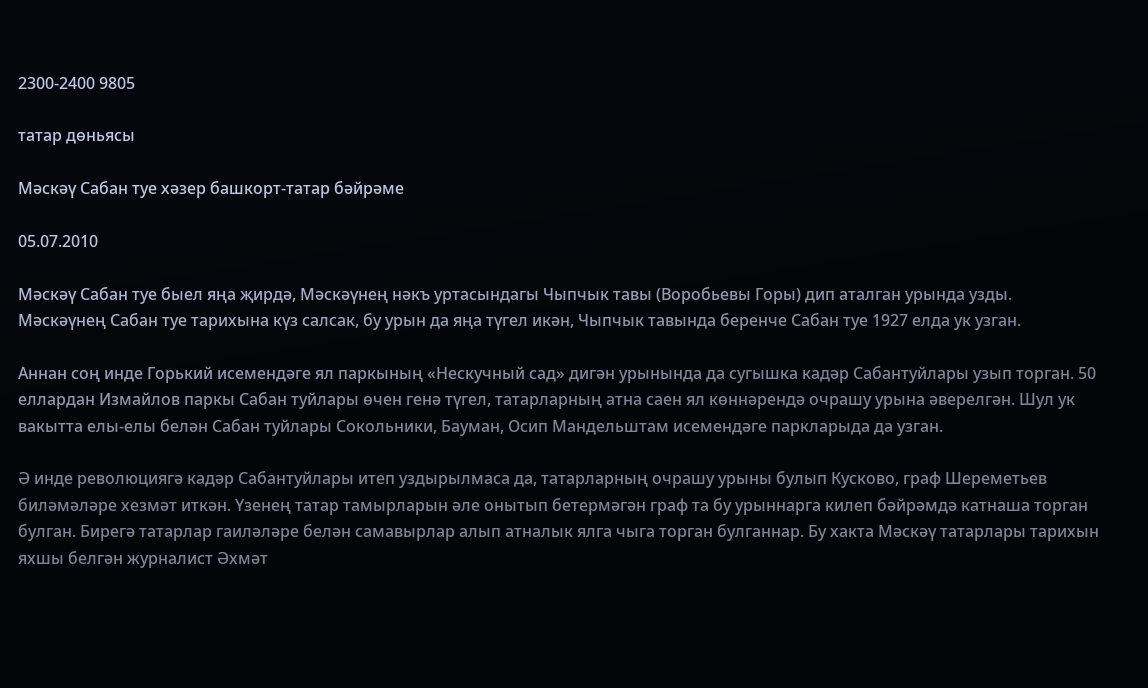2300-2400 9805

татар дөньясы

Мәскәү Сабан туе хәзер башкорт-татар бәйрәме

05.07.2010

Мәскәү Сабан туе быел яңа җирдә, Мәскәүнең нәкъ уртасындагы Чыпчык тавы (Воробьевы Горы) дип аталган урында узды. Мәскәүнең Сабан туе тарихына күз салсак, бу урын да яңа түгел икән, Чыпчык тавында беренче Сабан туе 1927 елда ук узган.

Аннан соң инде Горький исемендәге ял паркының «Нескучный сад» дигән урынында да сугышка кадәр Сабантуйлары узып торган. 50 еллардан Измайлов паркы Сабан туйлары өчен генә түгел, татарларның атна саен ял көннәрендә очрашу урына әверелгән. Шул ук вакытта елы-елы белән Сабан туйлары Сокольники, Бауман, Осип Мандельштам исемендәге паркларыда да узган.

Ә инде революциягә кадәр Сабантуйлары итеп уздырылмаса да, татарларның очрашу урыны булып Кусково, граф Шереметьев биләмәләре хезмәт иткән. Үзенең татар тамырларын әле онытып бетермәгән граф та бу урыннарга килеп бәйрәмдә катнаша торган булган. Бирегә татарлар гаиләләре белән самавырлар алып атналык ялга чыга торган булганнар. Бу хакта Мәскәү татарлары тарихын яхшы белгән журналист Әхмәт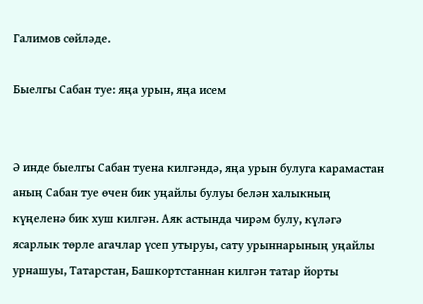Галимов сөйләде.

Быелгы Сабан туе: яңа урын, яңа исем


Ә инде быелгы Сабан туена килгәндә, яңа урын булуга карамастан аның Сабан туе өчен бик уңайлы булуы белән халыкның күңеленә бик хуш килгән. Аяк астында чирәм булу, күләгә ясарлык төрле агачлар үсеп утыруы, сату урыннарының уңайлы урнашуы, Татарстан, Башкортстаннан килгән татар йорты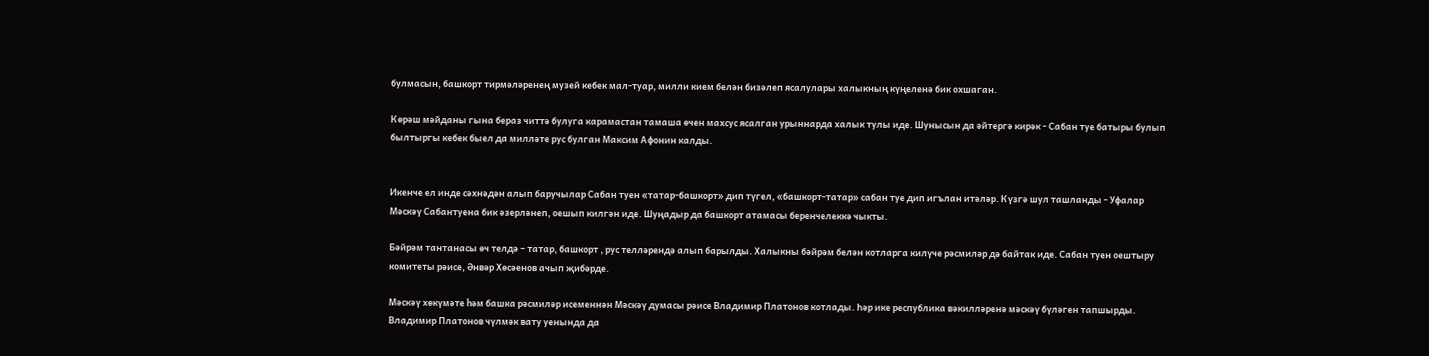булмасын, башкорт тирмәләренең музей кебек мал-туар, милли кием белән бизәлеп ясалулары халыкның күңеленә бик охшаган.

Көрәш мәйданы гына бераз читтә булуга карамастан тамаша өчен махсус ясалган урыннарда халык тулы иде. Шунысын да әйтергә кирәк - Сабан туе батыры булып былтыргы кебек быел да милләте рус булган Максим Афонин калды.


Икенче ел инде сәхнәдән алып баручылар Сабан туен «татар-башкорт» дип түгел, «башкорт-татар» сабан туе дип игълан итәләр. Күзгә шул ташланды - Уфалар Мәскәү Сабантуена бик әзерләнеп, оешып килгән иде. Шуңадыр да башкорт атамасы беренчелеккә чыкты.

Бәйрәм тантанасы өч телдә – татар, башкорт , рус телләрендә алып барылды. Халыкны бәйрәм белән котларга килүче рәсмиләр дә байтак иде. Сабан туен оештыру комитеты рәисе, Әнвәр Хөсәенов ачып җибәрде.

Мәскәү хөкүмәте һәм башка рәсмиләр исеменнән Мәскәү думасы рәисе Владимир Платонов котлады. Һәр ике республика вәкилләренә мәскәү бүләген тапшырды. Владимир Платонов чүлмәк вату уенында да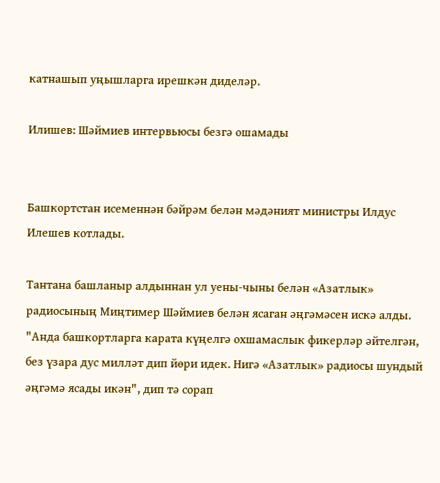катнашып уңышларга ирешкән диделәр.

Илишев: Шәймиев интервьюсы безгә ошамады


Башкортстан исеменнән бәйрәм белән мәдәният министры Илдус Илешев котлады.

Тантана башланыр алдыннан ул уены-чыны белән «Азатлык» радиосының Миңтимер Шәймиев белән ясаган әңгәмәсен искә алды. "Анда башкортларга карата күңелгә охшамаслык фикерләр әйтелгән, без үзара дус милләт дип йөри идек. Нигә «Азатлык» радиосы шундый әңгәмә ясады икән", дип тә сорап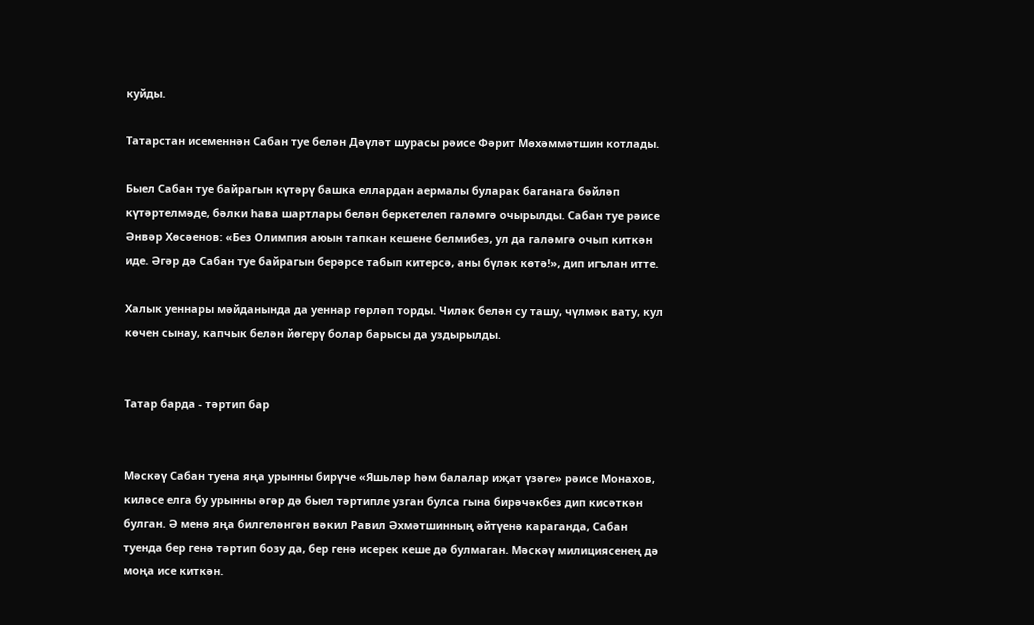куйды.

Татарстан исеменнән Сабан туе белән Дәүләт шурасы рәисе Фәрит Мөхәммәтшин котлады.

Быел Сабан туе байрагын күтәрү башка еллардан аермалы буларак баганага бәйләп күтәртелмәде, бәлки һава шартлары белән беркетелеп галәмгә очырылды. Сабан туе рәисе Әнвәр Хөсәенов: «Без Олимпия аюын тапкан кешене белмибез, ул да галәмгә очып киткән иде. Әгәр дә Сабан туе байрагын берәрсе табып китерсә, аны бүләк көтә!», дип игълан итте.

Халык уеннары мәйданында да уеннар гөрләп торды. Чиләк белән су ташу, чүлмәк вату, кул көчен сынау, капчык белән йөгерү болар барысы да уздырылды.


Татар барда - тәртип бар


Мәскәү Сабан туена яңа урынны бирүче «Яшьләр һәм балалар иҗат үзәге» рәисе Монахов, киләсе елга бу урынны әгәр дә быел тәртипле узган булса гына бирәчәкбез дип кисәткән булган. Ә менә яңа билгеләнгән вәкил Равил Әхмәтшинның әйтүенә караганда, Сабан туенда бер генә тәртип бозу да, бер генә исерек кеше дә булмаган. Мәскәү милициясенең дә моңа исе киткән.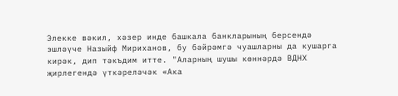Элекке вәкил, хәзер инде башкала банкларының берсендә эшләүче Назыйф Мириханов, бу бәйрәмгә чуашларны да кушарга кирәк, дип тәкъдим итте. "Аларның шушы көннәрдә ВДНХ җирлегендә үткәреләчәк «Ака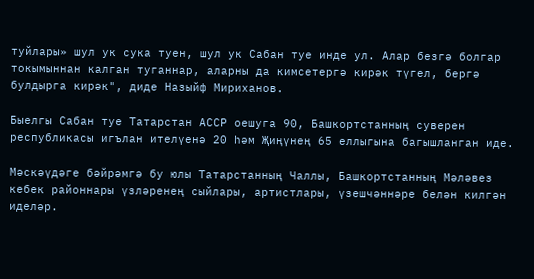туйлары» шул ук сука туен, шул ук Сабан туе инде ул. Алар безгә болгар токымыннан калган туганнар, аларны да кимсетергә кирәк түгел, бергә булдырга кирәк", диде Назыйф Мириханов.

Быелгы Сабан туе Татарстан АССР оешуга 90, Башкортстанның суверен республикасы игълан ителүенә 20 һәм Җиңүнең 65 еллыгына багышланган иде.

Мәскәүдәге бәйрәмгә бу юлы Татарстанның Чаллы, Башкортстанның Мәләвез кебек районнары үзләренең сыйлары, артистлары, үзешчәннәре белән килгән иделәр.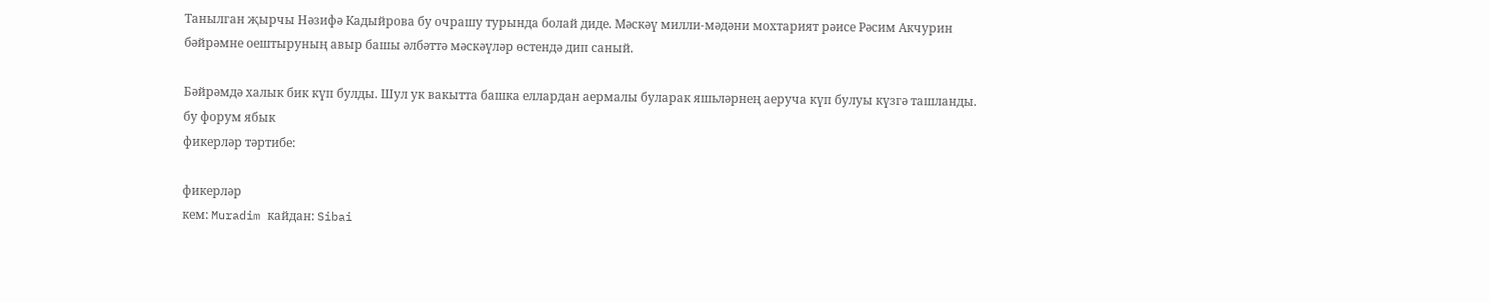Танылган җырчы Нәзифә Кадыйрова бу очрашу турында болай диде. Мәскәү милли-мәдәни мохтарият рәисе Рәсим Акчурин бәйрәмне оештыруның авыр башы әлбәттә мәскәүләр өстендә дип саный.

Бәйрәмдә халык бик күп булды. Шул ук вакытта башка еллардан аермалы буларак яшьләрнең аеруча күп булуы күзгә ташланды.
бу форум ябык
фикерләр тәртибе:

фикерләр
кем: Muradim кайдан: Sibai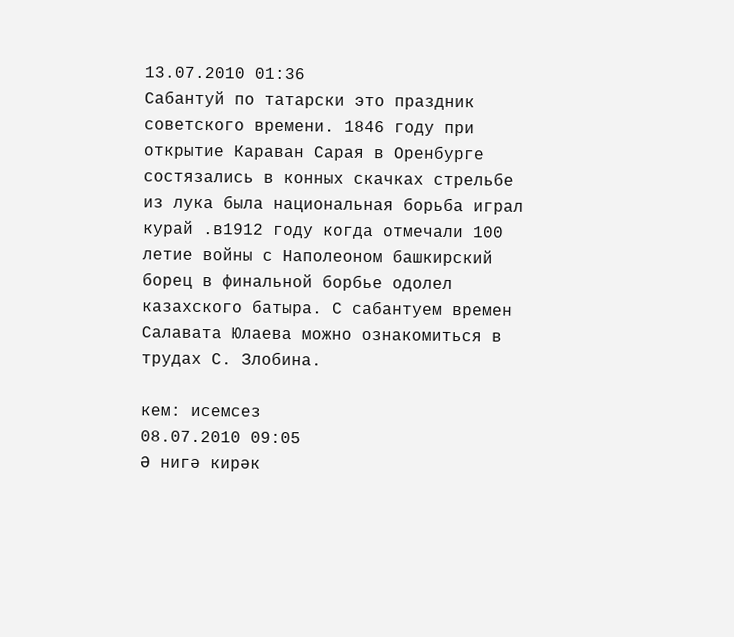13.07.2010 01:36
Сабантуй по татарски это праздник советского времени. 1846 году при открытие Караван Сарая в Оренбурге состязались в конных скачках стрельбе из лука была национальная борьба играл курай .в1912 году когда отмечали 100 летие войны с Наполеоном башкирский борец в финальной борбье одолел казахского батыра. С сабантуем времен Салавата Юлаева можно ознакомиться в трудах С. Злобина.

кем: исемсез
08.07.2010 09:05
Ә нигә кирәк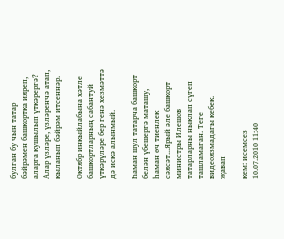булган бу чын татар бәйрәмен башкортка ияреп, аларга кушылып үткәрергә? Алар үзләре, үзләренчә атап, кыланып бәйрәм итсеннәр.

Октябр инкыйлабына хәтле башкортларның сабантуй үткәрүләре бер генә хезмәттә дә искә алынмый.

Һаман шул татарча башкорт белән үбешергә маташу, һаман өч тиенлек сәясәт...Ярый әле башкорт министры Илешов татарларны ныклап сүгеп ташламаган. Теге видеоязмадагы кебек.
җавап

кем: исемсез
10.07.2010 11:40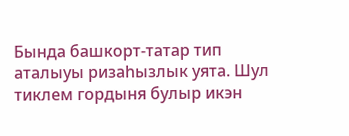Бында башкорт-татар тип аталыуы ризаhызлык уята. Шул тиклем гордыня булыр икэн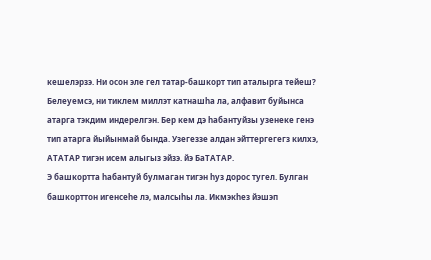кешелэрзэ. Ни осон эле гел татар-башкорт тип аталырга тейеш? Белеуемсэ, ни тиклем миллэт катнашhа ла, алфавит буйынса атарга тэкдим индерелгэн. Бер кем дэ hабантуйзы узенеке генэ тип атарга йыйынмай бында. Узегеззе алдан эйттергегегз килхэ, АТАТАР тигэн исем алыгыз эйзэ. йэ БаТАТАР.
Э башкортта hабантуй булмаган тигэн hуз дорос тугел. Булган башкорттон игенсеhе лэ, малсыhы ла. Икмэкhез йэшэп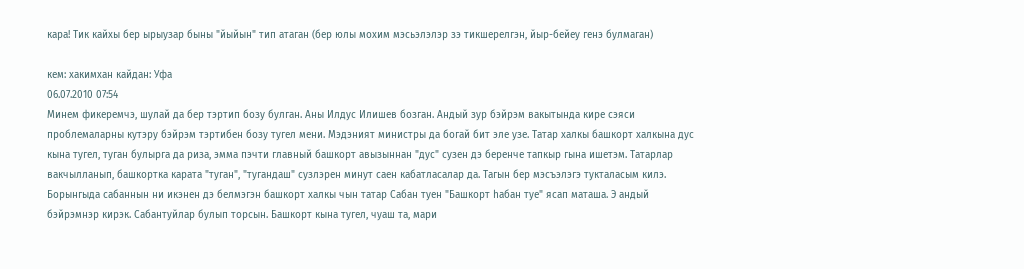кара! Тик кайхы бер ырыузар быны "йыйын" тип атаган (бер юлы мохим мэсьэлэлэр зэ тикшерелгэн, йыр-бейеу генэ булмаган)

кем: хакимхан кайдан: Уфа
06.07.2010 07:54
Минем фикеремчэ, шулай да бер тэртип бозу булган. Аны Илдус Илишев бозган. Андый зур бэйрэм вакытында кире сэяси проблемаларны кутэру бэйрэм тэртибен бозу тугел мени. Мэдэният министры да богай бит эле узе. Татар халкы башкорт халкына дус кына тугел, туган булырга да риза, эмма пэчти главный башкорт авызыннан "дус" сузен дэ беренче тапкыр гына ишетэм. Татарлар вакчылланып, башкортка карата "туган", "тугандаш" сузлэрен минут саен кабатласалар да. Тагын бер мэсъэлэгэ тукталасым килэ. Борынгыда сабаннын ни икэнен дэ белмэгэн башкорт халкы чын татар Сабан туен "Башкорт hабан туе" ясап маташа. Э андый бэйрэмнэр кирэк. Сабантуйлар булып торсын. Башкорт кына тугел, чуаш та, мари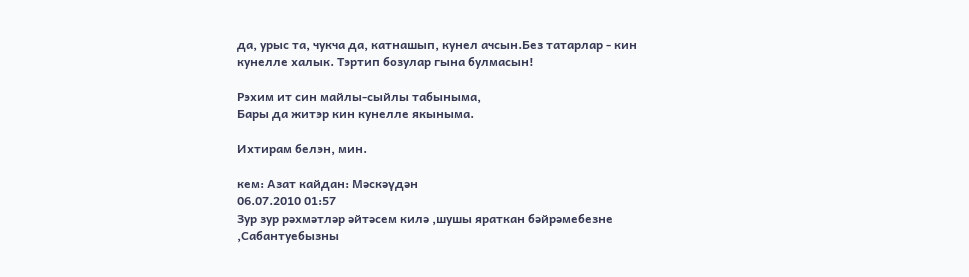да, урыс та, чукча да, катнашып, кунел ачсын.Без татарлар - кин кунелле халык. Тэртип бозулар гына булмасын!

Рэхим ит син майлы-сыйлы табыныма,
Бары да житэр кин кунелле якыныма.

Ихтирам белэн, мин.

кем: Азат кайдан: Мәскәүдән
06.07.2010 01:57
Зур зур рәхмәтләр әйтәсем килә ,шушы яраткан бәйрәмебезне ,Сабантуебызны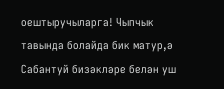оештыручыларга! Чыпчык тавында болайда бик матур,ә Сабантуй бизәкләре белән уш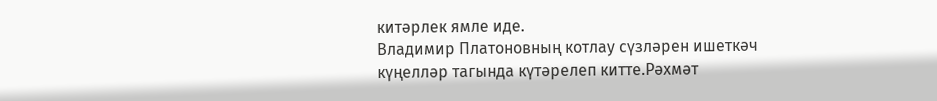китәрлек ямле иде.
Владимир Платоновның котлау сүзләрен ишеткәч күңелләр тагында күтәрелеп китте.Рәхмәт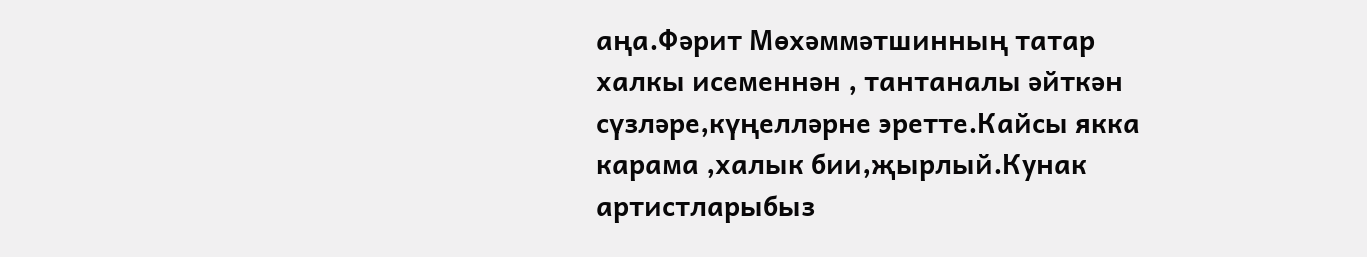аңа.Фәрит Мөхәммәтшинның татар халкы исеменнән , тантаналы әйткән сүзләре,күңелләрне эретте.Кайсы якка карама ,халык бии,җырлый.Кунак артистларыбыз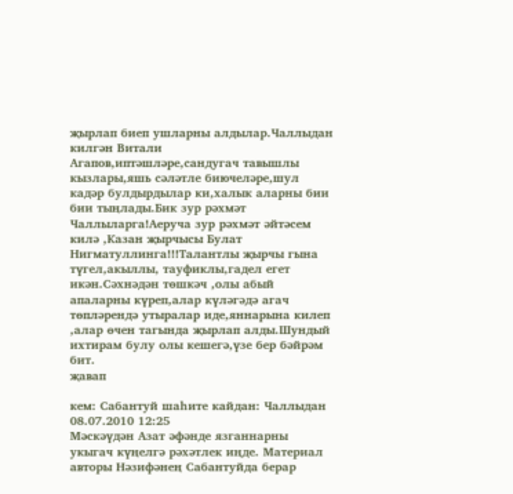җырлап биеп ушларны алдылар.Чаллыдан килгән Витали Aгапов,иптәшләре,сандугач тавышлы кызлары,яшь сәләтле биючеләре,шул кадәр булдырдылар ки,халык аларны бии бии тыңлады.Бик зур рәхмәт Чаллыларга!Аеруча зур рәхмәт әйтәсем килә ,Казан җырчысы Булат Нигматуллинга!!!Талантлы җырчы гына түгел,акыллы, тауфиклы,гадел егет икән.Сәхнәдән төшкәч ,олы абый апаларны күреп,алар күләгәдә агач төпләрендә утыралар иде,яннарына килеп ,алар өчен тагында җырлап алды.Шундый ихтирам булу олы кешегә,үзе бер бәйрәм бит.
җавап

кем: Сабантуй шаһите кайдан: Чаллыдан
08.07.2010 12:25
Мәскәүдән Азат әфәнде язганнарны укыгач күңелгә рәхәтлек иңде. Материал авторы Нәзифәнең Сабантуйда берар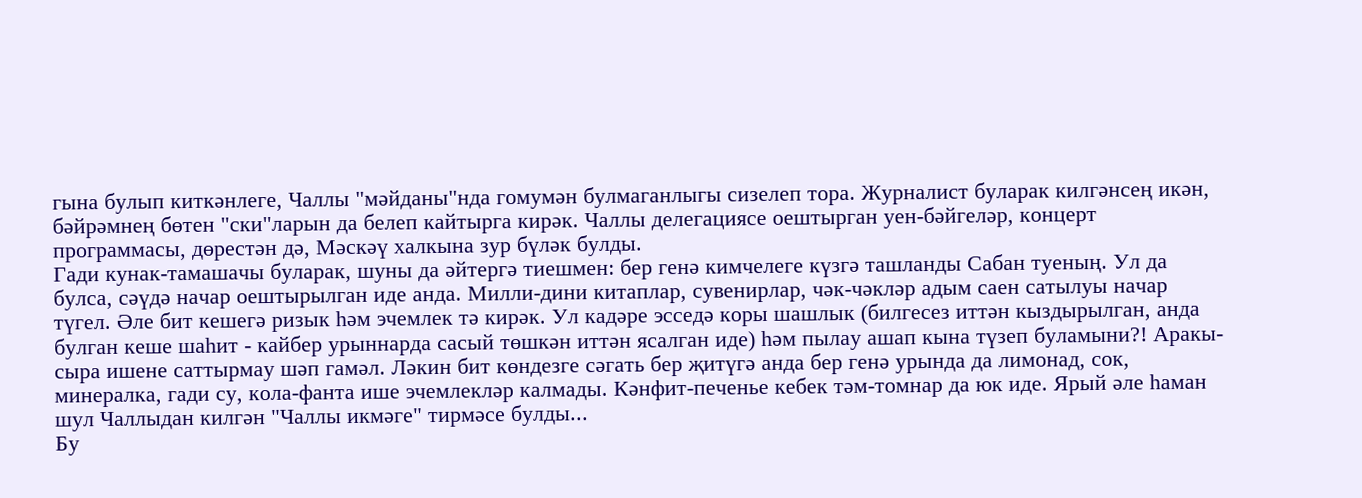гына булып киткәнлеге, Чаллы "мәйданы"нда гомумән булмаганлыгы сизелеп тора. Журналист буларак килгәнсең икән, бәйрәмнең бөтен "ски"ларын да белеп кайтырга кирәк. Чаллы делегациясе оештырган уен-бәйгеләр, концерт программасы, дөрестән дә, Мәскәү халкына зур бүләк булды.
Гади кунак-тамашачы буларак, шуны да әйтергә тиешмен: бер генә кимчелеге күзгә ташланды Сабан туеның. Ул да булса, сәүдә начар оештырылган иде анда. Милли-дини китаплар, сувенирлар, чәк-чәкләр адым саен сатылуы начар түгел. Әле бит кешегә ризык һәм эчемлек тә кирәк. Ул кадәре эсседә коры шашлык (билгесез иттән кыздырылган, анда булган кеше шаһит - кайбер урыннарда сасый төшкән иттән ясалган иде) һәм пылау ашап кына түзеп буламыни?! Аракы-сыра ишене саттырмау шәп гамәл. Ләкин бит көндезге сәгать бер җитүгә анда бер генә урында да лимонад, сок, минералка, гади су, кола-фанта ише эчемлекләр калмады. Кәнфит-печенье кебек тәм-томнар да юк иде. Ярый әле һаман шул Чаллыдан килгән "Чаллы икмәге" тирмәсе булды...
Бу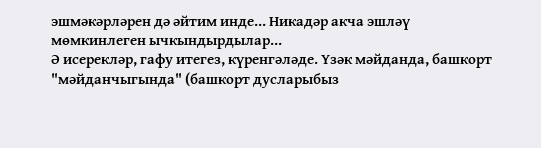эшмәкәрләрен дә әйтим инде... Никадәр акча эшләү мөмкинлеген ычкындырдылар...
Ә исерекләр, гафу итегез, күренгәләде. Үзәк мәйданда, башкорт "мәйданчыгында" (башкорт дусларыбыз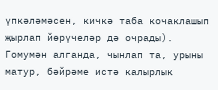үпкәләмәсен, кичкә таба кочаклашып җырлап йөрүчеләр дә очрады).
Гомумән алганда, чынлап та, урыны матур, бәйрәме истә калырлык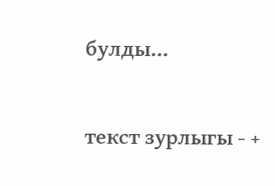булды...

текст зурлыгы - +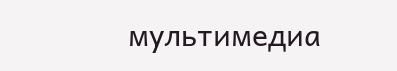мультимедиа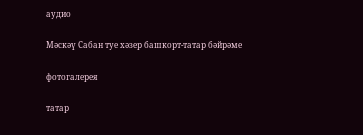аудио

Мәскәү Сабан туе хәзер башкорт-татар бәйрәме

фотогалерея

татар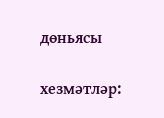дөньясы

хезмәтләр: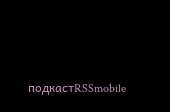подкастRSSmobile